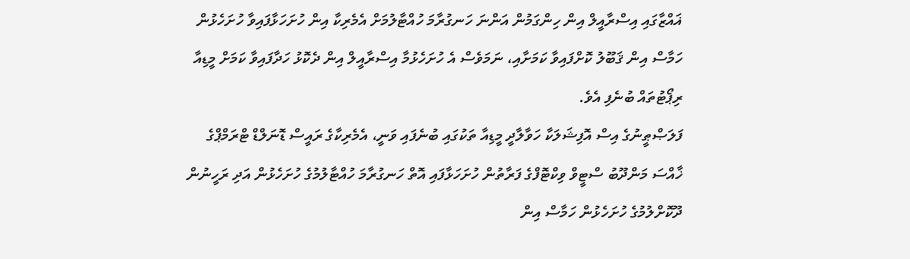ޣައްޒާގައި އިސްރާއީލް އިން ހިންގަމުން އަންނަ ހަނގުރާމަ ހުއްޓާލުމަށް އެމެރިކާ އިން ހުށަހަޅާފައިވާ ހުށަހެޅުން ހަމާސް އިން ޤަބޫލު ކޮށްފައިވާ ކަމަށާއި، ނަމަވެސް އެ ހުށަހެޅުމާ އިސްރާއީލް އިން ދެކޮޅު ހަދާފައިވާ ކަމަށް މީޑިއާ ރިޕޯޓުތައް ބުނެފި އެވެ.
ފަލަޞްޠީނުގެ އިސް އޮފިޝަލަކާ ހަވާލާދީ މީޑިއާ ތަކުގައި ބުނެފައި ވަނީ، އެމެރިކާގެ ރައީސް ޑޮނަލްޑް ޓްރަމްޕްގެ ޚާއްސަ މަންދޫބު ސްޓީވް ވިކްޓޮފްގެ ފަރާތުން ހުށަހަޅާފައި އޮތް ހަނގުރާމަ ހުއްޓާލުމުގެ ހުށަހެޅުން އަދި ރަހީނުން ދޫކޮށްލުމުގެ ހުށަހެޅުން ހަމާސް އިން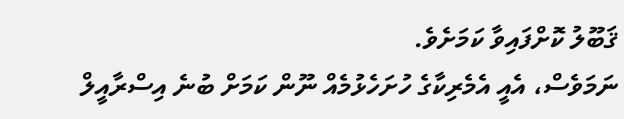ޤަބޫލު ކޮށްފައިވާ ކަމަށެވެ.
ނަމަވެސް، އެއީ އެމެރިކާގެ ހުށަހެޅުމެއް ނޫން ކަމަށް ބުނެ އިސްރާއީލް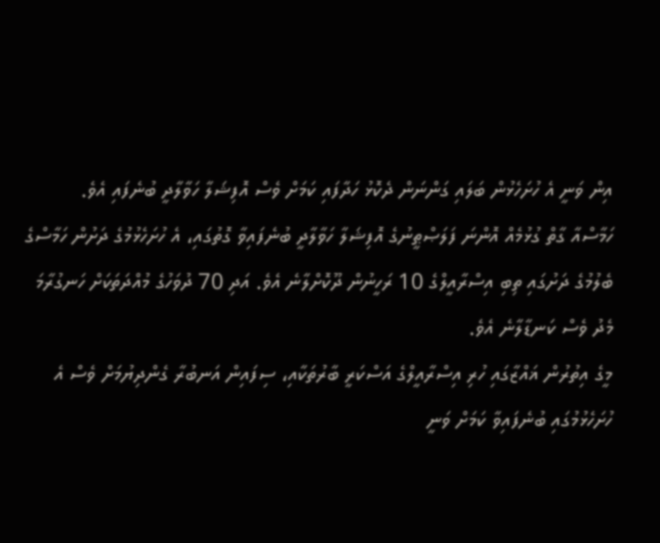އިން ވަނީ އެ ހުށަހެޅުން ބަލައި ގަންނަން ދެކޮޅު ހަދާފައި ކަމަށް ވެސް އޮފިޝަލާ ހަވާލާދީ ބުނެފައި އެވެ.
ހަމާސްއާ ގާތް ގުޅުމެއް އޮންނަ ފަލަޞްޠީނުގެ އޮފިޝަލާ ހަވާލާދީ ބުނެފައިވާ ގޮތުގައި، އެ ހުށަހެޅުމުގެ ދަށުން ހަމާސްގެ ބެލުމުގެ ދަށުގައި ތިބި އިސްރާއީލްގެ 10 ރަހީނުން ދޫކޮށްލާނެ އެވެ. އަދި 70 ދުވަހުގެ މުއްދަތަކަށް ހަނގުރާމަ މެދު ވެސް ކަނޑާލާނެ އެވެ.
މީގެ އިތުރުން ޣައްޒާގައި ހުރި އިސްރާއީލްގެ އަސްކަރީ ބާރުތަކާއި، ސިފައިން އަނބުރާ ގެންދިޔުމަށް ވެސް އެ ހުށަހެޅުމުގައި ބުނެފައިވާ ކަމަށް ވަނީ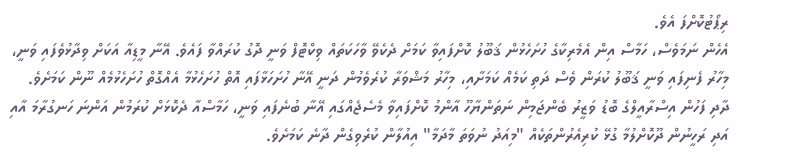ރިޕޯޓުކޮށްފަ އެވެ.
އެހެން ނަމަވެސް، ހަމާސް އިން އެމެރިކާގެ ހުށަހެޅުން ޤަބޫލު ކޮށްފައިވާ ކަމަށް ދެކެވޭ ވާހަކަތައް ވިކްޓޮފް ވަނީ ދޮގު ކުރައްވާ ފައެވެ. އޭނާ މީޑިއާ އަކަށް ވިދާޅުވެފައި ވަނީ، މިހާރު ފެނިފައި ވަނީ ޤަބޫލު ކުރަން ވެސް ދަތި ކަމެއް ކަމަށާއި، މިހާރު މަޝްވަރާ ކުރެވެމުން ދަނީ އޭނާ ހުށަހަޅާފައި އޮތް ހުށަހެޅުމާ އެއްގޮތް ހުށަހެޅުމެއް ނޫން ކަމަށެވެ.
ދާދި ފަހުން އިސްރާއީލްގެ ބޮޑު ވަޒީރު ބެންޖަމިން ނަތަންޔާހޫ އާންމު ކޮށްފައިވާ މެސެޖެއްގައި އޭނާ ބުނެފައި ވަނީ، ހަމާސްއާ ދެކޮޅަށް ކުރަމުން އަންނަ ހަނގުރާމަ އާއި އަދި ރަހީނުން ދޫކޮށްލުމާ ގުޅޭ ކުރިއެރުންތަކެއް "މިއަދު ނުވަތަ މާދަމާ" އިއުލާން ކުރެވިގެން ދާނެ ކަމަށެވެ.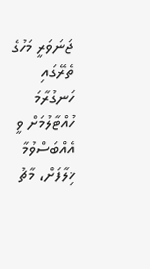ޖަނަވަރީ މަހުގެ ތެރޭގައި ހަނގުރާމަ ހުއްޓާލުމަށް ވީ އެއްބަސްވުމާ ޚިލާފަށް، މާޗު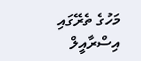މަހުގެ ތެރޭގައި އިސްރާއީލް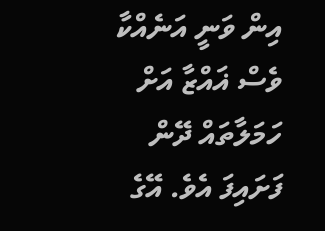އިން ވަނީ އަނެއްކާ ވެސް ޣައްޒާ އަށް ހަމަލާތައް ދޭން ފަށައިފަ އެވެ. އޭގެ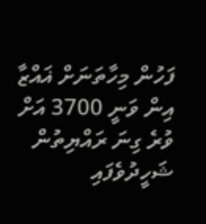ފަހުން މިހާތަނަށް ޣައްޒާ އިން ވަނީ 3700 އަށް ވުރެ ގިނަ ރައްޔިތުން ޝަހީދުވެފައި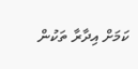ކަމަށް އިދާރާ ތަކުން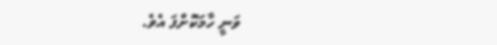ވަނީ ހާމަކޮށްފަ އެވެ.